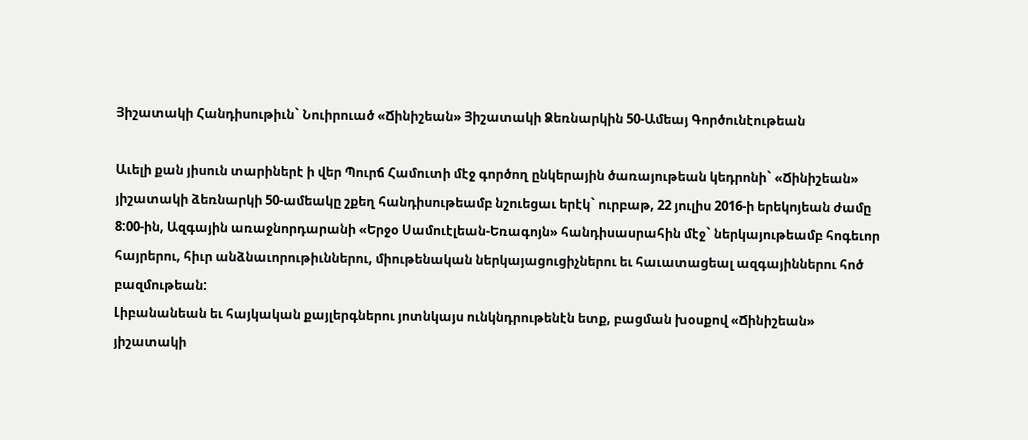Յիշատակի Հանդիսութիւն` Նուիրուած «Ճինիշեան» Յիշատակի Ձեռնարկին 50-Ամեայ Գործունէութեան

Աւելի քան յիսուն տարիներէ ի վեր Պուրճ Համուտի մէջ գործող ընկերային ծառայութեան կեդրոնի` «Ճինիշեան» յիշատակի ձեռնարկի 50-ամեակը շքեղ հանդիսութեամբ նշուեցաւ երէկ` ուրբաթ, 22 յուլիս 2016-ի երեկոյեան ժամը 8:00-ին, Ազգային առաջնորդարանի «Երջօ Սամուէլեան-Եռագոյն» հանդիսասրահին մէջ` ներկայութեամբ հոգեւոր հայրերու, հիւր անձնաւորութիւններու, միութենական ներկայացուցիչներու եւ հաւատացեալ ազգայիններու հոծ բազմութեան:
Լիբանանեան եւ հայկական քայլերգներու յոտնկայս ունկնդրութենէն ետք, բացման խօսքով «Ճինիշեան» յիշատակի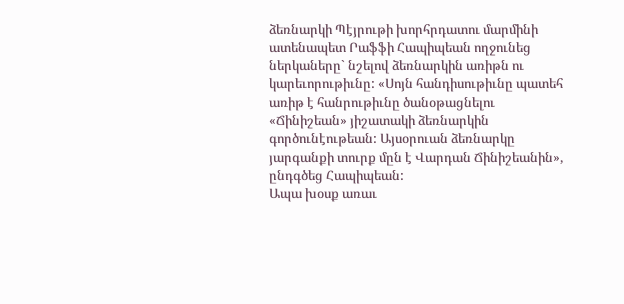ձեռնարկի Պէյրութի խորհրդատու մարմինի ատենապետ Րաֆֆի Հապիպեան ողջունեց ներկաները` նշելով ձեռնարկին առիթն ու կարեւորութիւնը: «Սոյն հանդիսութիւնը պատեհ առիթ է հանրութիւնը ծանօթացնելու «Ճինիշեան» յիշատակի ձեռնարկին գործունէութեան: Այսօրուան ձեռնարկը յարգանքի տուրք մըն է Վարդան Ճինիշեանին», ընդգծեց Հապիպեան:
Ապա խօսք առաւ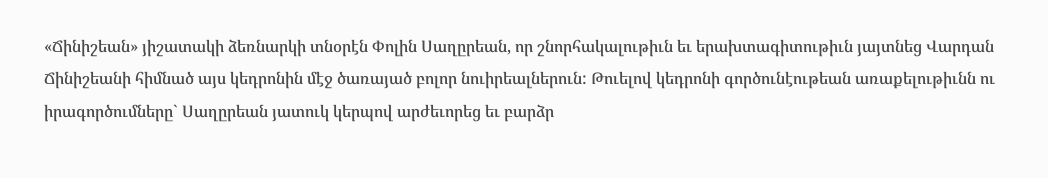«Ճինիշեան» յիշատակի ձեռնարկի տնօրէն Փոլին Սաղըրեան, որ շնորհակալութիւն եւ երախտագիտութիւն յայտնեց Վարդան Ճինիշեանի հիմնած այս կեդրոնին մէջ ծառայած բոլոր նուիրեալներուն: Թուելով կեդրոնի գործունէութեան առաքելութիւնն ու իրագործումները` Սաղըրեան յատուկ կերպով արժեւորեց եւ բարձր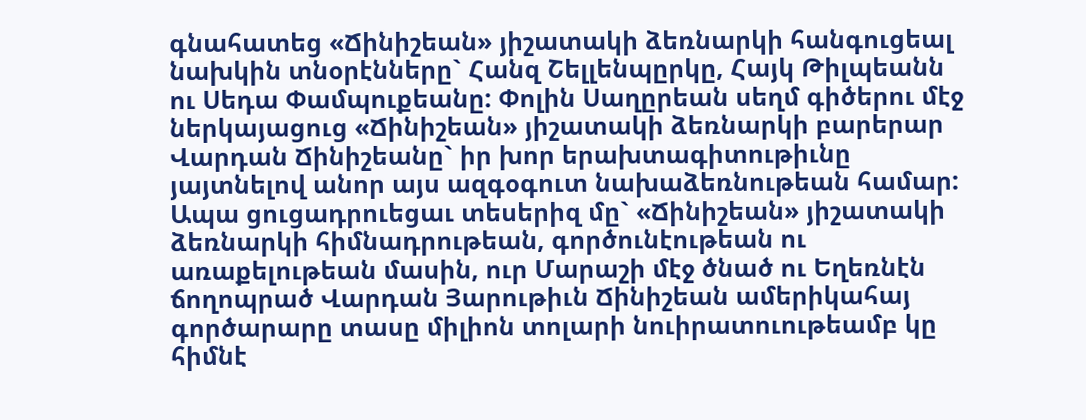գնահատեց «Ճինիշեան» յիշատակի ձեռնարկի հանգուցեալ նախկին տնօրէնները` Հանզ Շելլենպըրկը, Հայկ Թիլպեանն ու Սեդա Փամպուքեանը: Փոլին Սաղըրեան սեղմ գիծերու մէջ ներկայացուց «Ճինիշեան» յիշատակի ձեռնարկի բարերար Վարդան Ճինիշեանը` իր խոր երախտագիտութիւնը յայտնելով անոր այս ազգօգուտ նախաձեռնութեան համար:
Ապա ցուցադրուեցաւ տեսերիզ մը` «Ճինիշեան» յիշատակի ձեռնարկի հիմնադրութեան, գործունէութեան ու առաքելութեան մասին, ուր Մարաշի մէջ ծնած ու Եղեռնէն ճողոպրած Վարդան Յարութիւն Ճինիշեան ամերիկահայ գործարարը տասը միլիոն տոլարի նուիրատուութեամբ կը հիմնէ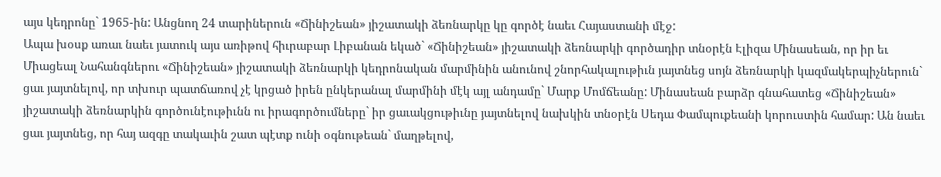այս կեդրոնը` 1965-ին: Անցնող 24 տարիներուն «Ճինիշեան» յիշատակի ձեռնարկը կը գործէ նաեւ Հայաստանի մէջ:
Ապա խօսք առաւ նաեւ յատուկ այս առիթով հիւրաբար Լիբանան եկած` «Ճինիշեան» յիշատակի ձեռնարկի գործադիր տնօրէն Էլիզա Մինասեան, որ իր եւ Միացեալ Նահանգներու «Ճինիշեան» յիշատակի ձեռնարկի կեդրոնական մարմինին անունով շնորհակալութիւն յայտնեց սոյն ձեռնարկի կազմակերպիչներուն` ցաւ յայտնելով, որ տխուր պատճառով չէ կրցած իրեն ընկերանալ մարմինի մէկ այլ անդամը` Մարք Մոմճեանը: Մինասեան բարձր գնահատեց «Ճինիշեան» յիշատակի ձեռնարկին գործունէութիւնն ու իրագործումները` իր ցաւակցութիւնը յայտնելով նախկին տնօրէն Սեդա Փամպուքեանի կորուստին համար: Ան նաեւ ցաւ յայտնեց, որ հայ ազգը տակաւին շատ պէտք ունի օգնութեան` մաղթելով,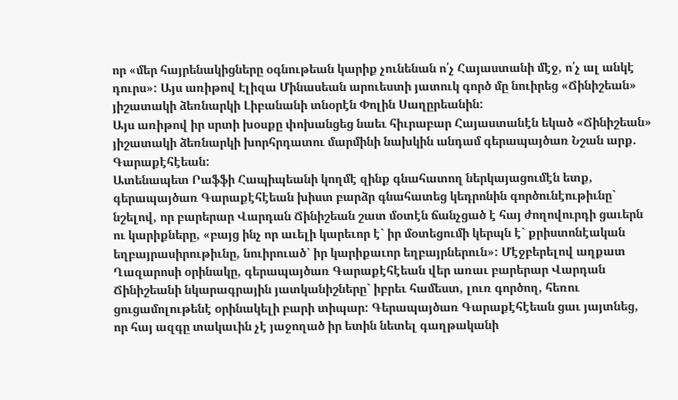որ «մեր հայրենակիցները օգնութեան կարիք չունենան ո՛չ Հայաստանի մէջ, ո՛չ ալ անկէ դուրս»: Այս առիթով Էլիզա Մինասեան արուեստի յատուկ գործ մը նուիրեց «Ճինիշեան» յիշատակի ձեռնարկի Լիբանանի տնօրէն Փոլին Սաղըրեանին:
Այս առիթով իր սրտի խօսքը փոխանցեց նաեւ հիւրաբար Հայաստանէն եկած «Ճինիշեան» յիշատակի ձեռնարկի խորհրդատու մարմինի նախկին անդամ գերապայծառ Նշան արք. Գարաքէհէեան:
Ատենապետ Րաֆֆի Հապիպեանի կողմէ զինք գնահատող ներկայացումէն ետք, գերապայծառ Գարաքէհէեան խիստ բարձր գնահատեց կեդրոնին գործունէութիւնը` նշելով, որ բարերար Վարդան Ճինիշեան շատ մօտէն ճանչցած է հայ ժողովուրդի ցաւերն ու կարիքները, «բայց ինչ որ աւելի կարեւոր է` իր մօտեցումի կերպն է` քրիստոնէական եղբայրասիրութիւնը, նուիրուած` իր կարիքաւոր եղբայրներուն»: Մէջբերելով աղքատ Ղազարոսի օրինակը, գերապայծառ Գարաքէհէեան վեր առաւ բարերար Վարդան Ճինիշեանի նկարագրային յատկանիշները` իբրեւ համեստ, լուռ գործող, հեռու ցուցամոլութենէ օրինակելի բարի տիպար: Գերապայծառ Գարաքէհէեան ցաւ յայտնեց, որ հայ ազգը տակաւին չէ յաջողած իր ետին նետել գաղթականի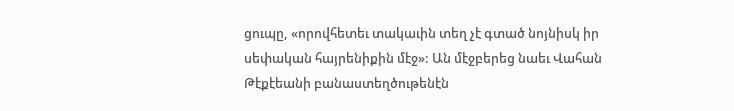ցուպը, «որովհետեւ տակաւին տեղ չէ գտած նոյնիսկ իր սեփական հայրենիքին մէջ»: Ան մէջբերեց նաեւ Վահան Թէքէեանի բանաստեղծութենէն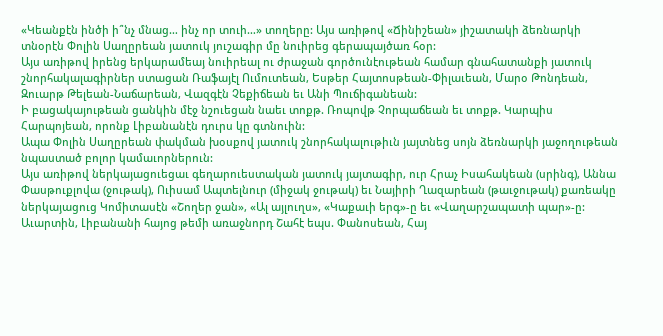«Կեանքէն ինծի ի՞նչ մնաց… ինչ որ տուի…» տողերը: Այս առիթով «Ճինիշեան» յիշատակի ձեռնարկի տնօրէն Փոլին Սաղըրեան յատուկ յուշագիր մը նուիրեց գերապայծառ հօր:
Այս առիթով իրենց երկարամեայ նուիրեալ ու ժրաջան գործունէութեան համար գնահատանքի յատուկ շնորհակալագիրներ ստացան Ռաֆայէլ Ումուտեան, Եսթեր Հայտոսթեան-Փիլաւեան, Մարօ Թոնդեան, Զուարթ Թելեան-Նաճարեան, Վազգէն Չեքիճեան եւ Անի Պուճիգանեան:
Ի բացակայութեան ցանկին մէջ նշուեցան նաեւ տոքթ. Ռոպովթ Չորպաճեան եւ տոքթ. Կարպիս Հարպոյեան, որոնք Լիբանանէն դուրս կը գտնուին:
Ապա Փոլին Սաղըրեան փակման խօսքով յատուկ շնորհակալութիւն յայտնեց սոյն ձեռնարկի յաջողութեան նպաստած բոլոր կամաւորներուն:
Այս առիթով ներկայացուեցաւ գեղարուեստական յատուկ յայտագիր, ուր Հրաչ Իսահակեան (սրինգ), Աննա Փասթուքլովա (ջութակ), Ուիսամ Ապտելնուր (միջակ ջութակ) եւ Նայիրի Ղազարեան (թաւջութակ) քառեակը ներկայացուց Կոմիտասէն «Շողեր ջան», «Ալ այլուղս», «Կաքաւի երգ»-ը եւ «Վաղարշապատի պար»-ը:
Աւարտին, Լիբանանի հայոց թեմի առաջնորդ Շահէ եպս. Փանոսեան, Հայ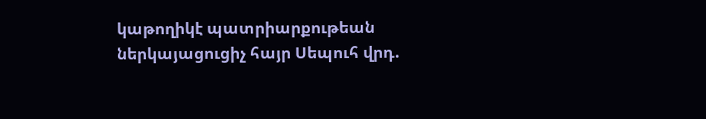կաթողիկէ պատրիարքութեան ներկայացուցիչ հայր Սեպուհ վրդ.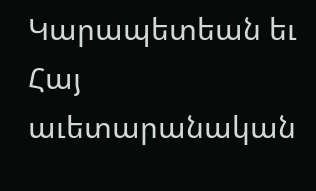Կարապետեան եւ Հայ աւետարանական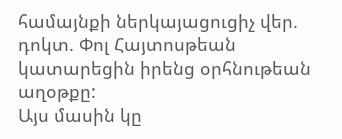համայնքի ներկայացուցիչ վեր. դոկտ. Փոլ Հայտոսթեան կատարեցին իրենց օրհնութեան աղօթքը:
Այս մասին կը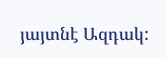յայտնէ Ազդակ: